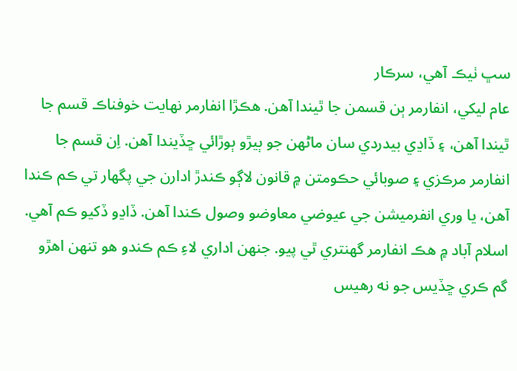سڀ ٺيڪ آهي، سرڪار
عام ليکي، انفارمر ٻن قسمن جا ٿيندا آهن. هڪڙا انفارمر نهايت خوفناڪ قسم جا ٿيندا آهن، ۽ ڏاڍي بيدردي سان ماڻهن جو ٻيڙو ٻوڙائي ڇڏيندا آهن. اِن قسم جا انفارمر مرڪزي ۽ صوبائي حڪومتن ۾ قانون لاڳو ڪندڙ ادارن جي پگهار تي ڪم ڪندا آهن، يا وري انفرميشن جي عيوضي معاوضو وصول ڪندا آهن. ڏاڍو ڏکيو ڪم آهي. اسلام آباد ۾ هڪ انفارمر گهنتري ٿي پيو. جنهن اداري لاءِ ڪم ڪندو هو تنهن اهڙو گم ڪري ڇڏيس جو نه رهيس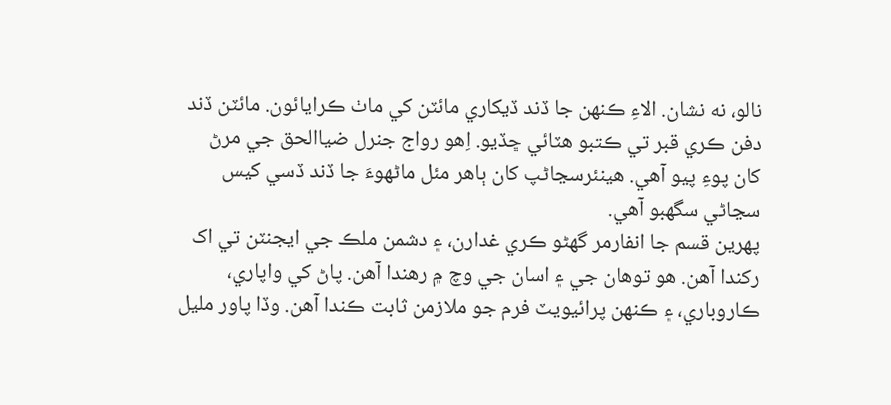نالو، نه نشان. الاءِ ڪنهن جا ڏند ڏيکاري مائٽن کي ماٺ ڪرايائون. مائٽن ڏند دفن ڪري قبر تي ڪتبو هٽائي ڇڏيو. اِهو رواج جنرل ضياالحق جي مرڻ کان پوءِ پيو آهي. هينئرسڃاڻپ کان ٻاهر مئل ماڻهوءَ جا ڏند ڏسي کيس سڃاڻي سگهبو آهي.
پهرين قسم جا انفارمر گهڻو ڪري غدارن، ۽ دشمن ملڪ جي ايجنٽن تي اک رکندا آهن. هو توهان جي ۽ اسان جي وچ ۾ رهندا آهن. پاڻ کي واپاري، ڪاروباري، ۽ ڪنهن پرائيويٽ فرم جو ملازمن ثابت ڪندا آهن. وڏا پاور مليل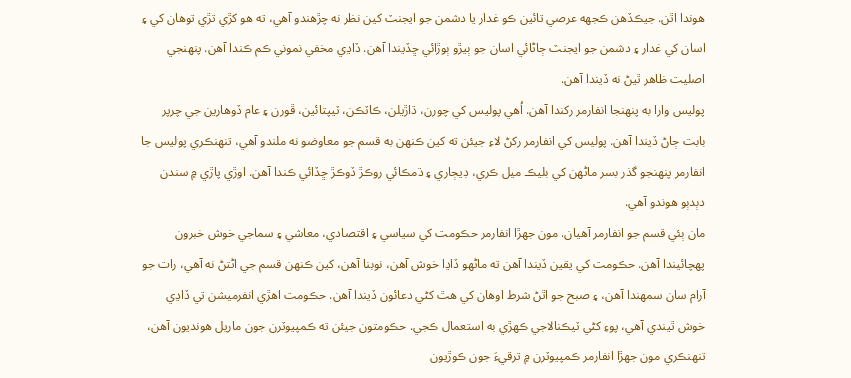هوندا اٿن. جيڪڏهن ڪجهه عرصي تائين ڪو غدار يا دشمن جو ايجنٽ کين نظر نه چڙهندو آهي، ته هو کڙي تڙي توهان کي ۽ اسان کي غدار ۽ دشمن جو ايجنٽ ڄاڻائي اسان جو ٻيڙو ٻوڙائي ڇڏيندا آهن. ڏاڍي مخفي نموني ڪم ڪندا آهن. پنهنجي اصليت ظاهر ٿيڻ نه ڏيندا آهن.
پوليس وارا به پنهنجا انفارمر رکندا آهن. اُهي پوليس کي چورن، ڌاڙيلن، ڪاٽڪن، ٽيپتائين، ڦورن ۽ عام ڏوهارين جي چرپر بابت ڄاڻ ڏيندا آهن. پوليس کي انفارمر رکڻ لاءِ جيئن ته کين ڪنهن به قسم جو معاوضو نه ملندو آهي، تنهنڪري پوليس جا انفارمر پنهنجو گذر بسر ماڻهن کي بليڪ ميل ڪري، ڊيڄاري ۽ ڌمڪائي روڪڙ ڏوڪڙ ڇڏائي ڪندا آهن. اوڙي پاڙي ۾ سندن دٻدٻو هوندو آهي.
مان ٻئي قسم جو انفارمر آهيان. مون جهڙا انفارمر حڪومت کي سياسي ۽ اقتصادي، معاشي ۽ سماجي خوش خبرون پهچائيندا آهن. حڪومت کي يقين ڏيندا آهن ته ماڻهو ڏاڍا خوش آهن، نوبنا آهن، کين ڪنهن قسم جي اڻتڻ نه آهي، رات جو آرام سان سمهندا آهن، ۽ صبح جو اٿڻ شرط اوهان کي هٿ کڻي دعائون ڏيندا آهن. حڪومت اهڙي انفرميشن تي ڏاڍي خوش ٿيندي آهي، پوءِ کڻي ٽيڪنالاجي ڪهڙي به استعمال ڪجي. حڪومتون جيئن ته ڪمپيوٽرن جون ماريل هونديون آهن، تنهنڪري مون جهڙا انفارمر ڪمپيوٽرن ۾ ترقيءَ جون ڪوڙيون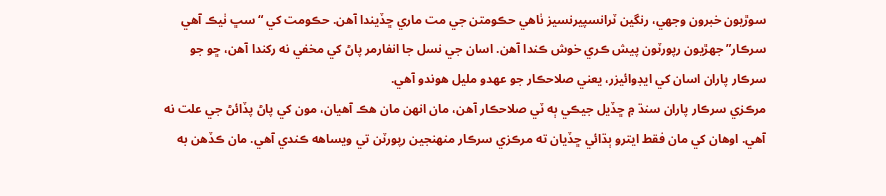سوڙيون خبرون وجهي، رنگين ٽرانسپيرنسيز ٺاهي حڪومتن جي مت ماري ڇڏيندا آهن. حڪومت کي “سڀ ٺيڪ آهي سرڪار” جهڙيون رپورٽون پيش ڪري خوش ڪندا آهن. اسان جي نسل جا انفارمر پاڻ کي مخفي نه رکندا آهن، ڇو جو سرڪار پاران اسان کي ايڊوائيزر، يعني صلاحڪار جو عهدو مليل هوندو آهي.
مرڪزي سرڪار پاران سنڌ ۾ ڇڏيل جيڪي ٻه ٽي صلاحڪار آهن، مان انهن مان هڪ آهيان، مون کي پاڻ پڏائڻ جي علت نه آهي. اوهان کي مان فقط ايترو ٻڌائي ڇڏيان ته مرڪزي سرڪار منهنجين رپورٽن تي ويساهه ڪندي آهي. مان ڪڏهن به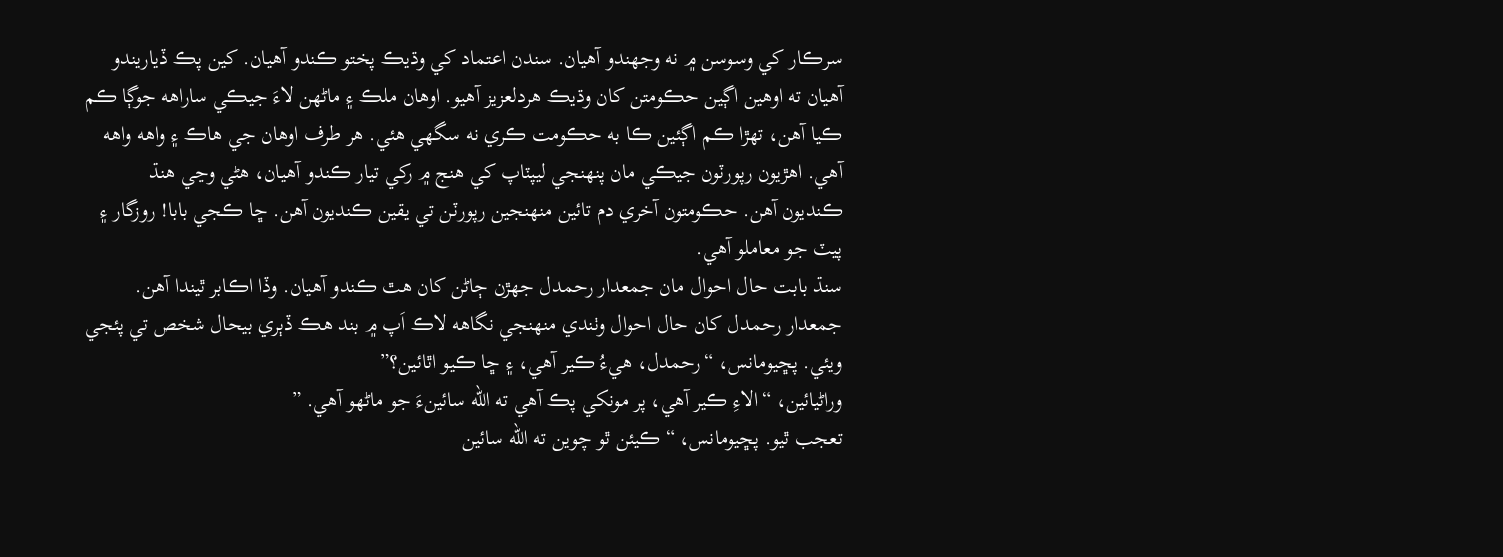سرڪار کي وسوسن ۾ نه وجهندو آهيان. سندن اعتماد کي وڌيڪ پختو ڪندو آهيان. کين پڪ ڏياريندو آهيان ته اوهين اڳين حڪومتن کان وڌيڪ هردلعزيز آهيو. اوهان ملڪ ۽ ماڻهن لاءَ جيڪي ساراهه جوڳا ڪم ڪيا آهن، تهڙا ڪم اڳئين ڪا به حڪومت ڪري نه سگهي هئي. هر طرف اوهان جي هاڪ ۽ واهه واهه آهي. اهڙيون رپورٽون جيڪي مان پنهنجي ليپٽاپ کي هنج ۾ رکي تيار ڪندو آهيان، هڻي وڃي هنڌ ڪنديون آهن. حڪومتون آخري دم تائين منهنجين رپورٽن تي يقين ڪنديون آهن. ڇا ڪجي بابا! روزگار ۽ پيٽ جو معاملو آهي.
سنڌ بابت حال احوال مان جمعدار رحمدل جهڙن ڄاڻن کان هٿ ڪندو آهيان. وڏا اڪابر ٿيندا آهن. جمعدار رحمدل کان حال احوال وٺندي منهنجي نگاهه لاڪ اَپ ۾ بند هڪ ڏٻري بيحال شخص تي پئجي ويئي. پڇيومانس، “رحمدل، هيءُ ڪير آهي، ۽ ڇا ڪيو اٿائين؟”
وراڻيائين، “الاءِ ڪير آهي، پر مونکي پڪ آهي ته الله سائينءَ جو ماڻهو آهي. ”
تعجب ٿيو. پڇيومانس، “ ڪيئن ٿو چوين ته الله سائين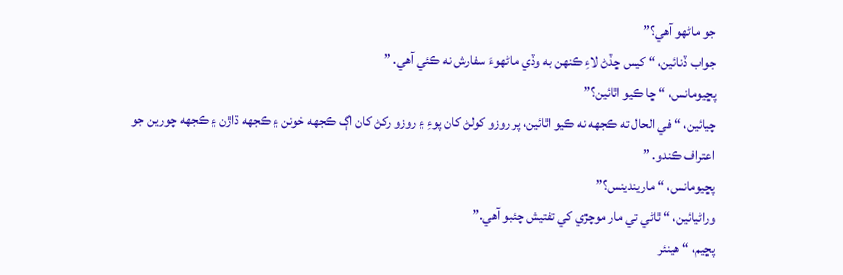جو ماڻهو آهي؟”
جواب ڏنائين، “ کيس ڇڏڻ لاءِ ڪنهن به وڏي ماڻهوءَ سفارش نه ڪئي آهي. ”
پڇيومانس، “ ڇا ڪيو اٿائين؟”
چيائين، “ في الحال ته ڪجهه نه ڪيو اٿائين، پر روزو کولڻ کان پوءِ ۽ روزو رکڻ کان اڳ ڪجهه خونن ۽ ڪجهه ڌاڙن ۽ ڪجهه چورين جو اعتراف ڪندو. ”
پڇيومانس، “ ماريندينس؟”
وراڻيائين، “ ٿاڻي تي مار موچڙي کي تفتيش چئبو آهي.”
پڇيم، “ هينئر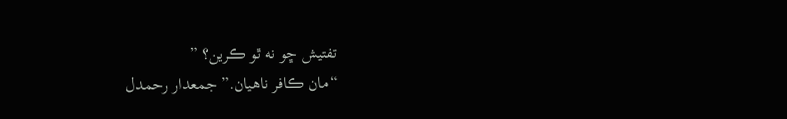تفتيش ڇو نه ٿو ڪرين؟ ”
“مان ڪافر ناهيان.” جمعدار رحمدل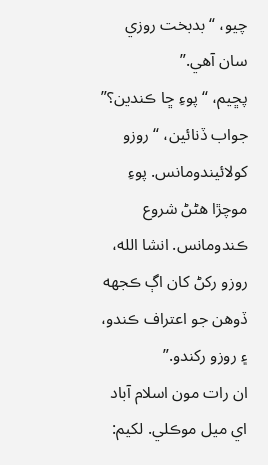چيو، “ بدبخت روزي سان آهي.”
پڇيم، “ پوءِ ڇا ڪندين؟”
جواب ڏنائين، “ روزو کولائيندومانس. پوءِ موچڙا هڻڻ شروع ڪندومانس. انشا الله، روزو رکڻ کان اڳ ڪجهه ڏوهن جو اعتراف ڪندو، ۽ روزو رکندو.”
ان رات مون اسلام آباد اي ميل موڪلي. لکيم: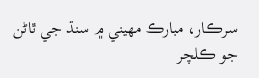سرڪار، مبارڪ مهيني ۾ سنڌ جي ٿاڻن جو ڪلچر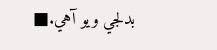بدلجي ويو آهي.■